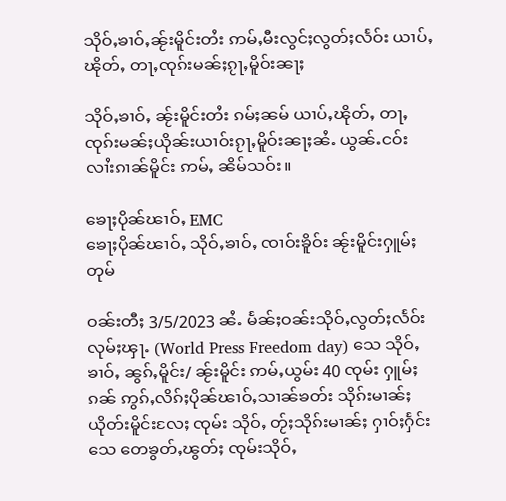သိုဝ်ႇၶၢဝ်ႇၼႂ်းမိူင်းတႆး ဢမ်ႇမီးလွင်ႈလွတ်ႈလႅဝ်း ယၢပ်ႇၽိုတ်ႇ တႃႇၸုၵ်းမၼ်ႈၵႂႃႇမိူဝ်းၼႃႈ

သိုဝ်ႇၶၢဝ်ႇ ၼႂ်းမိူင်းတႆး ၵမ်ႈၼမ် ယၢပ်ႇၽိုတ်ႇ တႃႇၸုၵ်းမၼ်ႈယိုၼ်းယၢဝ်းၵႂႃႇမိူဝ်းၼႃႈၼႆႉ ယွၼ်ႉငဝ်းလၢႆးၵၢၼ်မိူင်း ဢမ်ႇ ၼိမ်သဝ်း။

ၶေႃႈပိုၼ်ၽၢဝ်ႇ EMC
ၶေႃႈပိုၼ်ၽၢဝ်ႇ သိုဝ်ႇၶၢဝ်ႇ ၸၢဝ်းၶိူဝ်း ၼႂ်းမိူင်းႁူမ်ႈတုမ်

ဝၼ်းတီႈ 3/5/2023 ၼႆႉ မႅၼ်ႈဝၼ်းသိုဝ်ႇလွတ်ႈလႅဝ်း လုမ်ႈၾႃႉ (World Press Freedom day) သေ သိုဝ်ႇၶၢဝ်ႇ ၼွၵ်ႇမိူင်း/ ၼႂ်းမိူင်း ဢမ်ႇယွမ်း 40 ၸုမ်း ႁူမ်ႈၵၼ် ဢွၵ်ႇလိၵ်ႈပိုၼ်ၽၢဝ်ႇသၢၼ်ၶတ်း သိုၵ်းမၢၼ်ႈ ယိုတ်းမိူင်းလႄႈ ၸုမ်း သိုဝ်ႇ တႂ်ႈသိုၵ်းမၢၼ်ႈ ႁၢဝ်ႈႁႅင်းသေ တေၶွတ်ႇၽွတ်ႈ ၸုမ်းသိုဝ်ႇ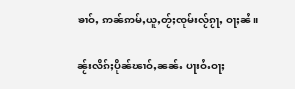ၶၢဝ်ႇ ဢၼ်ဢမ်ႇယူႇတႂ်ႈၸုမ်းလႂ်ၵႂႃႇ ဝႃႈၼႆ။

ၼႂ်းလိၵ်ႈပိုၼ်ၽၢဝ်ႇၼၼ်ႉ ပႃးဝႆႉဝႃႈ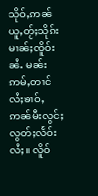သိုဝ်ႇဢၼ်ယူႇတႂ်ႈသိုၵ်းမၢၼ်ႈၸိူဝ်းၼႆႉ မၼ်းဢမ်ႇတၢင်လႆႈၶၢဝ်ႇ ဢၼ်မီးလွင်ႈ လွတ်ႈလႅဝ်းလႆႈ။ လိူဝ်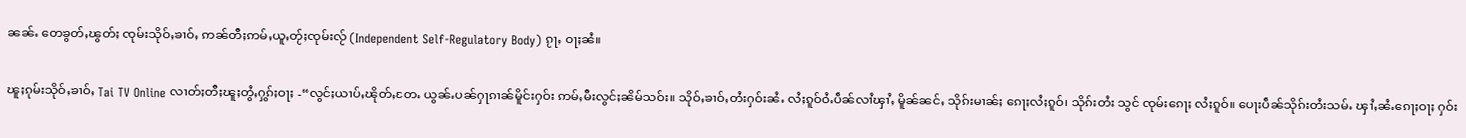ၼၼ်ႉ တေၶွတ်ႇၽွတ်ႈ ၸုမ်းသိုဝ်ႇၶၢဝ်ႇ ဢၼ်တီႈဢမ်ႇယူႇတႂ်ႈၸုမ်းလႂ် (Independent Self-Regulatory Body) ၵႂႃႇ ဝႃႈၼႆ။

ၽူႈၵုမ်းသိုဝ်ႇၶၢဝ်ႇ Tai TV Online လၢတ်ႈတီႈၽူႈတွႆႇႁွၵ်ႈဝႃႈ -“လွင်ႈယၢပ်ႇၽိုတ်ႇတႄႉ ယွၼ်ႉပၼ်ႁႃၵၢၼ်မိူင်းႁဝ်း ဢမ်ႇမီးလွင်ႈၼိမ်သဝ်း။ သိုဝ်ႇၶၢဝ်ႇတႆးႁဝ်းၼႆႉ လႆႈၵူဝ်ဝႆႉပဵၼ်လၢႆၾၢႆႇ မိူၼ်ၼင်ႇ သိုၵ်းမၢၼ်ႈ ၵေႃႈလႆႈၵူဝ်၊ သိုၵ်းတႆး သွင် ၸုမ်းၵေႃႈ လႆႈၵူဝ်။ ပေႃးပဵၼ်သိုၵ်းတႆးသမ်ႉ ၾၢႆႇၼႆႉၵေႃႈဝႃႈ ႁဝ်း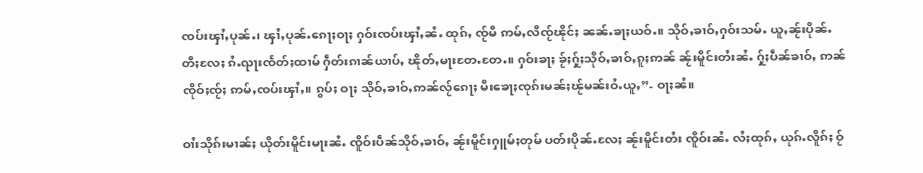ၸပ်းၾၢႆႇပုၼ်ႉ၊ ၾၢႆႇပုၼ်ႉၵေႃႈဝႃႈ ႁဝ်းၸပ်းၾၢႆႇၼႆႉ ထုၵ်ႇ ၸႂ်မီ ဢမ်ႇလီၸႂ်ၽိုင်ႈ ၼၼ်ႉၶႃႈယဝ်ႉ။ သိုဝ်ႇၶၢဝ်ႇႁဝ်းသမ်ႉ ယူႇၼႂ်းပိုၼ်ႉတီႈလႄႈ ၵႆႉၺႃးၸႅတ်ႈထၢမ် ႁဵတ်းၵၢၼ်ယၢပ်ႇ ၽိုတ်ႇမႃးတႄႉတႄႉ။ ႁဝ်းၶႃႈ ၶႂ်ႈႁႂ်ႈသိုဝ်ႇၶၢဝ်ႇၵူႈဢၼ် ၼႂ်းမိူင်းတႆးၼႆႉ ႁႂ်ႈပဵၼ်ၶၢဝ်ႇ ဢၼ်ၸိုဝ်ႈၸႂ်ႈ ဢမ်ႇၸပ်းၾၢႆႇ။ ၵွပ်ႈ ဝႃႈ သိုဝ်ႇၶၢဝ်ႇဢၼ်လႂ်ၵေႃႈ မီးၶေႃႈၸုၵ်းမၼ်ႈၽႂ်မၼ်းဝႆႉယူႇ”- ဝႃႈၼႆ။

ဝၢႆးသိုၵ်းမၢၼ်ႈ ယိုတ်းမိူင်းမႃးၼႆႉ ၸိူဝ်းပဵၼ်သိုဝ်ႇၶၢဝ်ႇ ၼႂ်းမိူင်းႁူမ်ႈတုမ် ပတ်းပိုၼ်ႉလႄႈ ၼႂ်းမိူင်းတႆး ၸိူဝ်းၼႆႉ လႆႈထုၵ်ႇ ယုၵ်ႉလိူၵ်ႈ ဝႂ်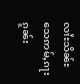လၢႆႊသိၼ်ႊသေဢမ်ႇၵႃး ၵူၼ်း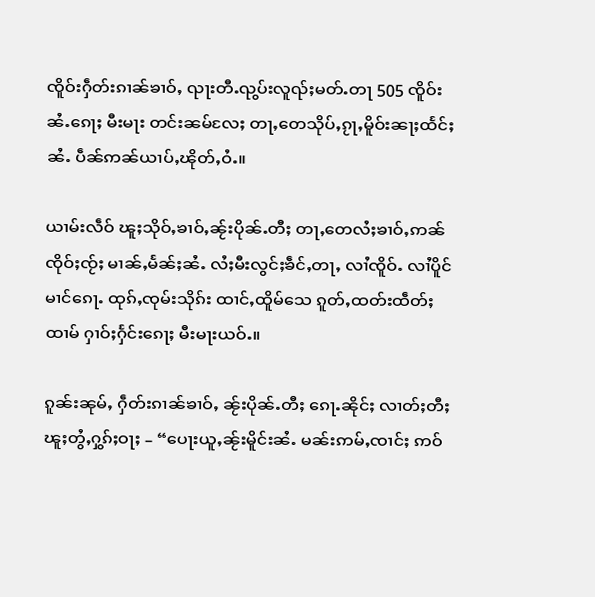ၸိူဝ်းႁဵတ်းၵၢၼ်ၶၢဝ်ႇ ၺႃးတီႉၺွပ်းလူၺ်ႈမတ်ႉတႃ 505 ၸိူဝ်းၼႆႉၵေႃႈ မီးမႃး တင်းၼမ်လႄႈ တႃႇတေသိုပ်ႇၵႂႃႇမိူဝ်းၼႃႈထႅင်ႈၼႆႉ ပဵၼ်ဢၼ်ယၢပ်ႇၽိုတ်ႇဝႆႉ။

ယၢမ်းလဵဝ် ၽူႈသိုဝ်ႇၶၢဝ်ႇၼႂ်းပိုၼ်ႉတီႈ တႃႇတေလႆႈၶၢဝ်ႇဢၼ်ၸိုဝ်ႈၸႂ်ႈ မၢၼ်ႇမႅၼ်ႈၼႆႉ လႆႈမီးလွင်ႈၶဵင်ႇတႃႇ လၢႆၸိူဝ်ႉ လၢႆပိူင် မၢင်ၵေႃႉ ထုၵ်ႇၸုမ်းသိုၵ်း ထၢင်ႇထိူမ်သေ ၵူတ်ႇထတ်းထဵတ်ႈထၢမ် ႁၢဝ်ႈႁႅင်းၵေႃႈ မီးမႃးယဝ်ႉ။

ၵူၼ်းၼုမ်ႇ ႁဵတ်းၵၢၼ်ၶၢဝ်ႇ ၼႂ်းပိုၼ်ႉတီႈ ၵေႃႉၼိုင်ႈ လၢတ်ႈတီႈၽူႈတွႆႇႁွၵ်ႈဝႃႈ – “ပေႃးယူႇၼႂ်းမိူင်းၼႆႉ မၼ်းဢမ်ႇၸၢင်ႈ ဢဝ်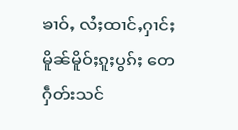ၶၢဝ်ႇ လႆႈထၢင်ႇႁၢင်ႈမိူၼ်မိူဝ်ႈၵူႈပွၵ်ႈ တေႁဵတ်းသင်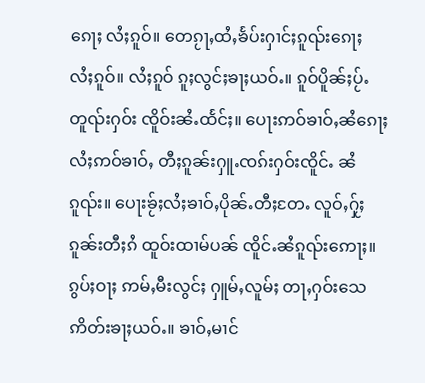ၵေႃႈ လႆႈၵူဝ်။ တေၵႂႃႇထႆႇၶႅပ်းႁၢင်ႈၵူၺ်းၵေႃႈ လႆႈၵူဝ်။ လႆႈၵူဝ် ၵူႈလွင်ႈၶႃႈယဝ်ႉ။ ၵူဝ်ပိူၼ်ႈပႂ်ႉတူၺ်းႁဝ်း ၸိူဝ်းၼႆႉထႅင်ႈ။ ပေႃးဢဝ်ၶၢဝ်ႇၼႆၵေႃႈ လႆႈဢဝ်ၶၢဝ်ႇ တီႈၵူၼ်းႁူႉၸၵ်းႁဝ်းၸိူင်ႉ ၼႆၵူၺ်း။ ပေႃးၶႂ်ႈလႆႈၶၢဝ်ႇပိုၼ်ႉတီႈတႄႉ လူဝ်ႇႁႂ်ႈၵူၼ်းတီႈၵႆ ထူဝ်းထၢမ်ပၼ် ၸိူင်ႉၼႆၵူၺ်းဢေႃႈ။ ၵွပ်ႈဝႃႈ ဢမ်ႇမီးလွင်ႈ ႁူမ်ႇလူမ်ႈ တႃႇႁဝ်းသေဢိတ်းၶႃႈယဝ်ႉ။ ၶၢဝ်ႇမၢင်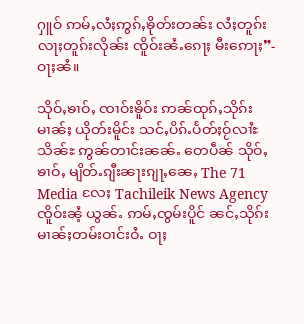ႁူဝ် ဢမ်ႇလႆႈဢွၵ်ႇၶိုတ်းတၼ်း လႆႈတူၵ်းလႃႈတူၵ်းလိုၼ်း ၸိူဝ်းၼႆႉၵေႃႈ မီးဢေႃႈ”- ဝႃႈၼႆ။

သိုဝ်ႇၶၢဝ်ႇ ၸၢဝ်းၶိူဝ်း ဢၼ်ထုၵ်ႇသိုၵ်းမၢၼ်ႈ ယိုတ်းမိူင်း သင်ႇပိၵ်ႉပႅတ်ႈဝႂ်လၢႆႊသိၼ်ႊ ဢွၼ်တၢင်းၼၼ်ႉ တေပဵၼ် သိုဝ်ႇ ၶၢဝ်ႇ မျိတ်ႉၵျီးၼႃးၵျႃႇၼေႇ The 71 Media လႄႈ Tachileik News Agency ၸိူဝ်းၼႆ့ ယွၼ်ႉ ဢမ်ႇၸွမ်းပိူင် ၼင်ႇသိုၵ်းမၢၼ်ႈတမ်းဝၢင်းဝႆႉ ဝႃႈ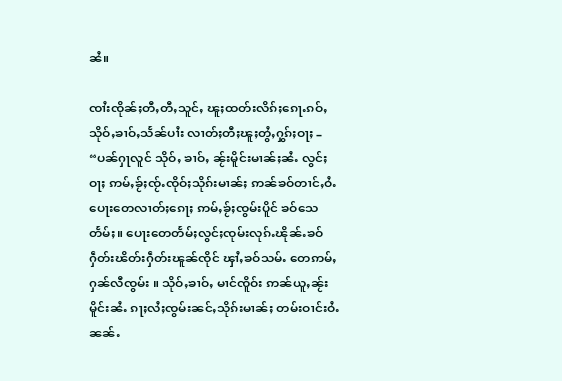ၼႆ။

ၸၢႆးၸိုၼ်ႈတီႇတီႇသူင်ႇ ၽူႈထတ်းလိၵ်ႈၵေႃႉၵဝ်ႇ သိုဝ်ႇၶၢဝ်ႇသႅၼ်ပၢႆး လၢတ်ႈတီႈၽူႈတွႆႇႁွၵ်ႈဝႃႈ – “ပၼ်ႁႃလူင် သိုဝ်ႇ ၶၢဝ်ႇ ၼႂ်းမိူင်းမၢၼ်ႈၼႆႉ လွင်ႈဝႃႈ ဢမ်ႇၶႂ်ႈၸႂ်ႉၸိုဝ်ႈသိုၵ်းမၢၼ်ႈ ဢၼ်ၶဝ်တၢင်ႇဝႆႉ ပေႃးတေလၢတ်ႈၵေႃႈ ဢမ်ႇၶႂ်ႈၸွမ်းပိူင် ၶဝ်သေတႅမ်ႈ။ ပေႃးတေတႅမ်ႈလွင်ႈၸုမ်းလုၵ်ႉၽိုၼ်ႉၶဝ် ႁဵတ်းၽိတ်းႁဵတ်းၽူၼ်ၸိုင် ၾၢႆႇၶဝ်သမ်ႉ တေဢမ်ႇႁၼ်လီၸွမ်း ။ သိုဝ်ႇၶၢဝ်ႇ မၢင်ၸိူဝ်း ဢၼ်ယူႇၼႂ်းမိူင်းၼႆႉ ၵႃႈလႆႈၸွမ်းၼင်ႇသိုၵ်းမၢၼ်ႈ တမ်းဝၢင်းဝႆႉၼၼ်ႉ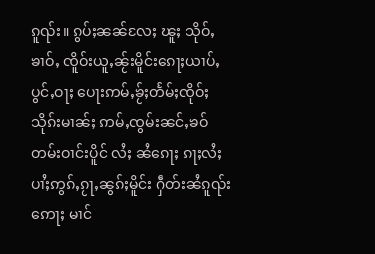ၵူၺ်း။ ၵွပ်ႈၼၼ်လႄႈ ၽူႈ သိုဝ်ႇၶၢဝ်ႇ ၸိူဝ်းယူႇၼႂ်းမိူင်းၵေႃႈယၢပ်ႇ ပွင်ႇဝႃႈ ပေႃးဢမ်ႇၶႂ်ႈတႅမ်ႈၸိုဝ်ႈသိုၵ်းမၢၼ်ႈ ဢမ်ႇၸွမ်းၼင်ႇၶဝ်တမ်းဝၢင်းပိူင် လႆႈ ၼႆၵေႃႈ ၵႃႈလႆႈပၢႆႈဢွၵ်ႇၵႂႃႇၼွၵ်ႈမိူင်း ႁဵတ်းၼႆၵူၺ်းဢေႃႈ မၢင်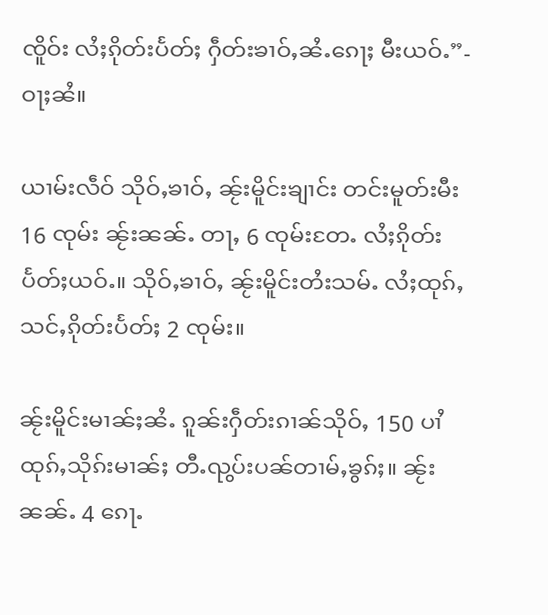ၸိူဝ်း လႆႈၵိုတ်းပႅတ်ႈ ႁဵတ်းၶၢဝ်ႇၼႆႉၵေႃႈ မီးယဝ်ႉ”- ဝႃႈၼႆ။

ယၢမ်းလဵဝ် သိုဝ်ႇၶၢဝ်ႇ ၼႂ်းမိူင်းၶျၢင်း တင်းမူတ်းမီး 16 ၸုမ်း ၼႂ်းၼၼ်ႉ တႃႇ 6 ၸုမ်းတႄႉ လႆႈၵိုတ်းပႅတ်ႈယဝ်ႉ။ သိုဝ်ႇၶၢဝ်ႇ ၼႂ်းမိူင်းတႆးသမ်ႉ လႆႈထုၵ်ႇသင်ႇၵိုတ်းပႅတ်ႈ 2 ၸုမ်း။

ၼႂ်းမိူင်းမၢၼ်ႈၼႆႉ ၵူၼ်းႁဵတ်းၵၢၼ်သိုဝ်ႇ 150 ပၢႆ ထုၵ်ႇသိုၵ်းမၢၼ်ႈ တီႉၺွပ်းပၼ်တၢမ်ႇၶွၵ်ႈ။ ၼႂ်းၼၼ်ႉ 4 ၵေႃႉ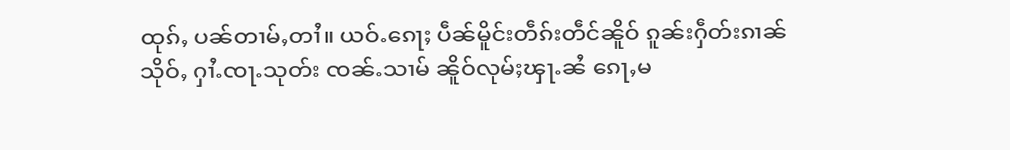ထုၵ်ႇ ပၼ်တၢမ်ႇတၢႆ။ ယဝ်ႉၵေႃႈ ပဵၼ်မိူင်းတဵၵ်းတဵင်ၼိူဝ် ၵူၼ်းႁဵတ်းၵၢၼ်သိုဝ်ႇ ႁၢႆႉၸႃႉသုတ်း ၸၼ်ႉသၢမ် ၼိူဝ်လုမ်ႈၾႃႉၼႆ ၵေႃႇမ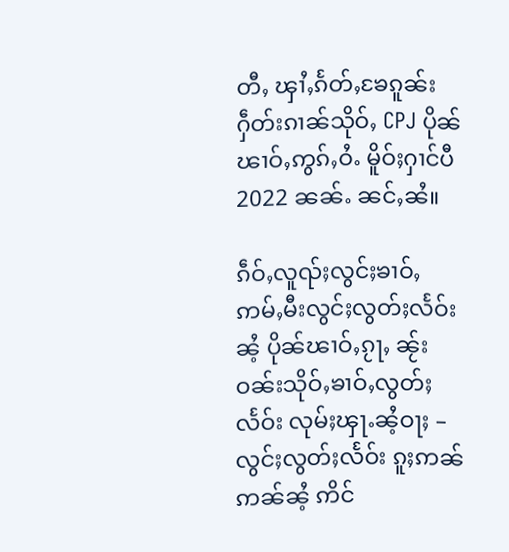တီႇ ၾၢႆႇၵႅတ်ႇၶႄၵူၼ်းႁဵတ်းၵၢၼ်သိုဝ်ႇ CPJ ပိုၼ်ၽၢဝ်ႇဢွၵ်ႇဝႆႉ မိူဝ်ႈႁၢင်ပီ 2022 ၼၼ်ႉ ၼင်ႇၼႆ။

ၵဵဝ်ႇလူၺ်ႈလွင်ႈၶၢဝ်ႇ ဢမ်ႇမီးလွင်ႈလွတ်ႈလႅဝ်းၼႆ့ ပိုၼ်ၽၢဝ်ႇၵႂႃႇ ၼႂ်းဝၼ်းသိုဝ်ႇၶၢဝ်ႇလွတ်ႈလႅဝ်း လုမ်ႈၾႃႉၼႆ့ဝႃႈ – လွင်ႈလွတ်ႈလႅဝ်း ၵူႈဢၼ်ဢၼ်ၼႆ့ ဢိင်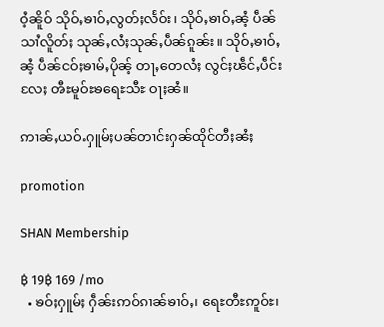ဝႆ့ၼိူဝ် သိုဝ်ႇၶၢဝ်ႇလွတ်ႈလႅဝ်း၊ သိုဝ်ႇၶၢဝ်ႇၼႆ့ ပဵၼ်သၢႆလိူတ်ႈ သုၼ်ႇလႆႈသုၼ်ႇပဵၼ်ၵူၼ်း။ သိုဝ်ႇၶၢဝ်ႇၼႆ့ ပဵၼ်ငဝ်ႈၶၢမ်ႇပိုၼ့် တႃႇတေလႆႈ လွင်ႈၽဵင်ႇပဵင်းလႄႈ ၻီႊမူဝ်ႊၶရေႊသီႊ ဝႃႈၼႆ။

ဢၢၼ်ႇယဝ်ႉႁူမ်ႈပၼ်တၢင်းႁၼ်ထိုင်တီႈၼႆႈ

promotion

SHAN Membership

฿ 19฿ 169 /mo
  • ၶဝ်ႈႁူမ်ႈ ႁဵၼ်းဢဝ်ၵၢၼ်ၶၢဝ်ႇ၊ ရေႊတီႊဢူဝ်ႊ၊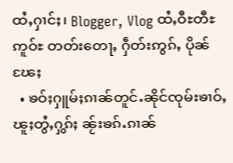ထႆႇႁၢင်ႈ၊ Blogger, Vlog ထႆႇဝီႊတီႊဢူဝ်ႊ တတ်းတေႃႇ ႁဵတ်းဢွၵ်ႇ ပိုၼ်ၽႄႈ
  • ၶဝ်ႈႁူမ်ႈၵၢၼ်တူင်ႉၼိုင်ၸုမ်းၶၢဝ်ႇၽူႈတွႆႇႁွၵ်ႈ ၼႂ်းၶၵ်ႉၵၢၼ်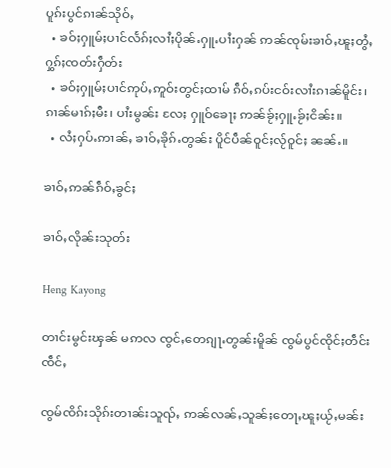ပူၵ်းပွင်ၵၢၼ်သိုဝ်ႇ
  • ၶဝ်ႈႁူမ်ႈပၢင်လႅၵ်ႈလၢႆႈပိုၼ်ႉႁူႉပၢႆးႁၼ် ဢၼ်ၸုမ်းၶၢဝ်ႇၽူႈတွႆႇႁွၵ်ႈၸတ်းႁဵတ်း
  • ၶဝ်ႈႁူမ်ႈပၢင်ဢုပ်ႇဢူဝ်းတွင်ႈထၢမ် ၵဵဝ်ႇၵပ်းငဝ်းလၢႆးၵၢၼ်မိူင်း၊ ၵၢၼ်မၢၵ်ႈမီး၊ ပၢႆးမွၼ်း လႄႈ ႁူဝ်ၶေႃႈ ဢၼ်ၶႂ်ႈႁူႉၶႂ်ႈငိၼ်း။
  • လႆႈႁပ်ႉဢၢၼ်ႇ ၶၢဝ်ႇၶိုၵ်ႉတွၼ်း ပိူင်ပဵၼ်ဝူင်ႈလႂ်ဝူင်ႈ ၼၼ်ႉ။

ၶၢဝ်ႇဢၼ်ၵဵဝ်ႇၶွင်ႈ

ၶၢဝ်ႇလိုၼ်းသုတ်း

Heng Kayong

တၢင်းမွင်းၾၼ် မဢလ ၸွင်ႇတေၵျႃႉတွၼ်းမိူၼ် ၸွမ်ပွင်ၸိုင်ႈတဵင်းၸဵင်ႇ

ၸွမ်ၸိၵ်းသိုၵ်းတၢၼ်းသူၺ်ႇ ဢၼ်လၼ်ႇသူၼ်ႈတေႃႇၽူႈယႂ်ႇမၼ်း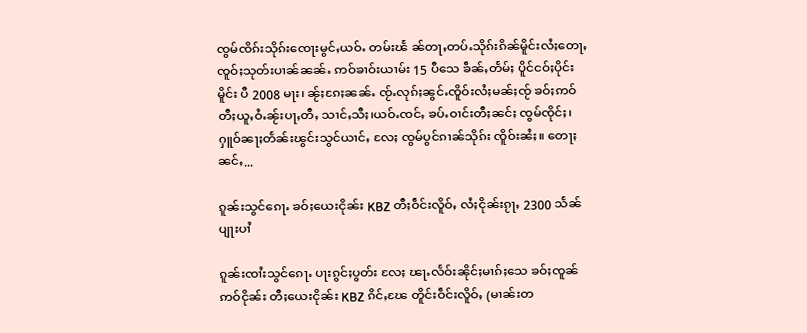ၸွမ်ၸိၵ်းသိုၵ်းၸေႃးမွင်ႇယဝ်ႉ တမ်းၽႅ ၼ်တႃႇတပ်ႉသိုၵ်းၵိၼ်မိူင်းလႆႈတေႃႇၸူဝ်ႈသုတ်းပၢၼ်ၼၼ်ႉ ဢဝ်ၶၢဝ်းယၢမ်း 15 ပီသေ ၶဵၼ်ႇတႅမ်ႈ ပိူင်ငဝ်ႈပိုင်းမိူင်း ပီ 2008 မႃး၊ ၼႂ်ႈၵႄႈၼၼ်ႉ ၸႂ်ႉလုၵ်ႈၼွင်ႉၸိူဝ်းလႆႈမၼ်ႈၸႂ် ၶဝ်ႈဢဝ်တီႈယူႇဝႆႉၼႂ်းပႃႇတီႇ သၢင်ႇသီႈ၊ယဝ်ႉၸင်ႇ ၶပ်ႉဝၢင်းတီႈၼင်ႈ ၸွမ်ၸိုင်ႈ၊ ႁူဝ်ၼႃႈတႅၼ်းၽွင်းသွင်ယၢင်ႇ လႄႈ ၸွမ်ပွင်ၵၢၼ်သိုၵ်း ၸိူဝ်းၼႆႈ။ တေႃႈၼင်ႇ...

ၵူၼ်းသွင်ၵေႃႉ ၶဝ်ႈယေးငိုၼ်း KBZ တီႈဝဵင်းလိူဝ်ႇ လႆႈငိုၼ်းၵႂႃႇ 2300 သႅၼ်ပျႃးပၢႆ

ၵူၼ်းၸၢႆးသွင်ၵေႃႉ ပႃးၵွင်ႈပွတ်း လႄႈ ၽႃႉလႅဝ်းၼိုင်ႈမၢၵ်ႈသေ ၶဝ်ႈၸူၼ်ဢဝ်ငိုၼ်း တီႈယေးငိုၼ်း KBZ ၵိင်ႇၽႄ တိူင်းဝဵင်းလိူဝ်ႇ (မၢၼ်းတ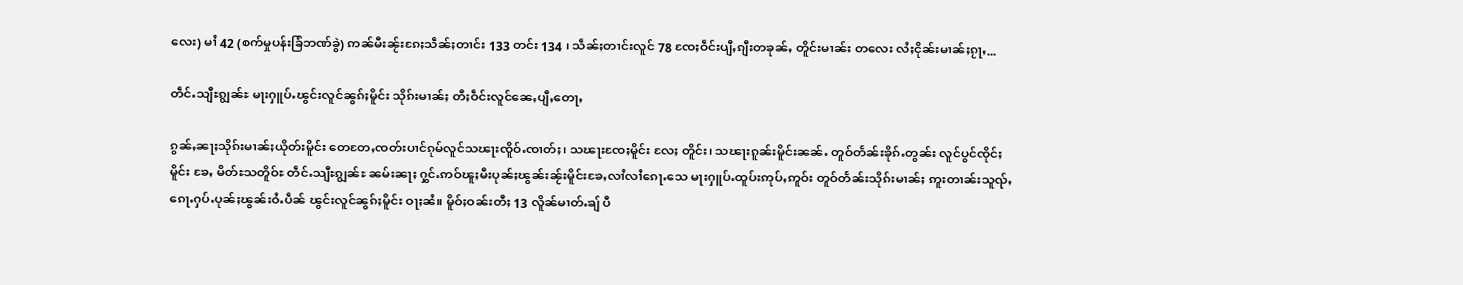လေး) မၢႆ 42 (စက်မှုပန်းခြံဘဏ်ခွဲ) ဢၼ်မီးၼႂ်းၵႄႈသဵၼ်ႈတၢင်း 133 တင်း 134 ၊ သဵၼ်ႈတၢင်းလူင် 78 ၸႄႈဝဵင်းပျီႇၵျီးတၶုၼ်ႇ တိူင်းမၢၼ်း တလေး လႆႈငိုၼ်းမၢၼ်ႈၵႂႃႇ...

တဵင်ႉသျီႊၵျွၼ်ႊ မႃးႁူပ်ႉၽွင်းလူင်ၼွၵ်ႈမိူင်း သိုၵ်းမၢၼ်ႈ တီႈဝဵင်းလူင်ၼေႇပျီႇတေႃႇ

ၵွၼ်ႇၼႃႈသိုၵ်းမၢၼ်ႈယိုတ်းမိူင်း တေတႄႇၸတ်းပၢင်ၵုမ်လူင်သၽႃးၸိူဝ်ႉၸၢတ်ႈ၊ သၽႃးၸႄႈမိူင်း လႄႈ တိူင်း၊ သၽႃးၵူၼ်းမိူင်းၼၼ်ႉ တူဝ်တႅၼ်းၶိုၵ်ႉတွၼ်း လူင်ပွင်ၸိုင်ႈမိူင်း ၶႄႇ မိတ်ႊသတိူဝ်ႊ တဵင်ႉသျီႊၵျွၼ်ႊ ၼမ်းၼႃႈ ႁွင်ႉဢဝ်ၽူႈမီးပုၼ်ႈၽွၼ်းၼႂ်းမိူင်းၶႄႇလၢႆလၢႆၵေႃႉသေ မႃးႁူပ်ႉထူပ်းဢုပ်ႇဢူဝ်း တူဝ်တႅၼ်းသိုၵ်းမၢၼ်ႈ ဢူးတၢၼ်းသူၺ်ႇ ၵေႃႉႁပ်ႉပုၼ်ႈၽွၼ်းဝႆႉပဵၼ် ၽွင်းလူင်ၼွၵ်ႈမိူင်း ဝႃႈၼႆ။ မိူဝ်ႈဝၼ်းတီႈ 13 လိူၼ်မၢတ်ႉၶျ် ပီ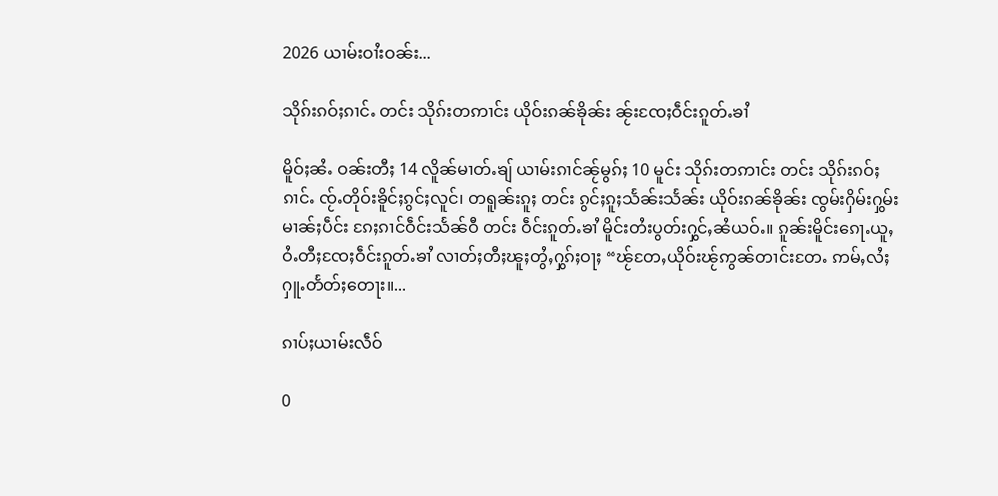2026 ယၢမ်းဝၢႆးဝၼ်း...

သိုၵ်းၵဝ်ႈၵၢင်ႉ တင်း သိုၵ်းတဢၢင်း ယိုဝ်းၵၼ်ၶိုၼ်း ၼႂ်းၸႄႈဝဵင်းၵူတ်ႉၶၢႆ

မိူဝ်ႈၼႆႉ ဝၼ်းတီႈ 14 လိူၼ်မၢတ်ႉၶျ် ယၢမ်းၵၢင်ၼႂ်မွၵ်ႈ 10 မူင်း သိုၵ်းတဢၢင်း တင်း သိုၵ်းၵဝ်ႈၵၢင်ႉ ၸႂ်ႉတိုဝ်းၶိူင်ႈၵွင်ႈလူင်၊ တရူၼ်းၵူႈ တင်း ၵွင်ႈၵူႈသႅၼ်းသႅၼ်း ယိုဝ်းၵၼ်ၶိုၼ်း ၸွမ်းႁိမ်းႁွမ်း မၢၼ်ႈပဵင်း ၵႄႈၵၢင်ဝဵင်းသႅၼ်ဝီ တင်း ဝဵင်းၵူတ်ႉၶၢႆ မိူင်းတႆးပွတ်းႁွင်ႇၼႆယဝ်ႉ။ ၵူၼ်းမိူင်းၵေႃႉယူႇဝႆႉတီႈၸႄႈဝဵင်းၵူတ်ႉၶၢႆ လၢတ်ႈတီႈၽူႈတွႆႇႁွၵ်ႈဝႃႈ “ၽႂ်တႄႇယိုဝ်းၽႂ်ဢွၼ်တၢင်းတႄႉ ဢမ်ႇလႆႈႁူႉတႅတ်ႈတေႃး။...

ၵၢပ်ႈယၢမ်းလဵဝ်

0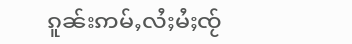ၵူၼ်းဢမ်ႇလႆႈမႆႈၸႂ်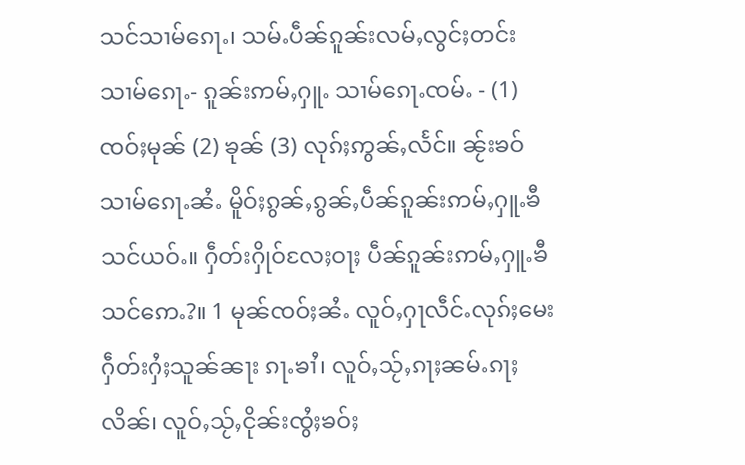သင်သၢမ်ၵေႃႉ၊ သမ်ႉပဵၼ်ၵူၼ်းလမ်ႇလွင်ႈတင်း သၢမ်ၵေႃႉ- ၵူၼ်းဢမ်ႇႁူႉ သၢမ်ၵေႃႉၸမ်ႉ - (1) ၸဝ်ႈမုၼ် (2) ၶုၼ် (3) လုၵ်ႈဢွၼ်ႇလႅင်။ ၼႂ်းၶဝ်သၢမ်ၵေႃႉၼႆႉ မိူဝ်ႈၵွၼ်ႇၵွၼ်ႇပဵၼ်ၵူၼ်းဢမ်ႇႁူႉၶီသင်ယဝ်ႉ။ ႁဵတ်းႁိုဝ်လႄႈဝႃႈ ပဵၼ်ၵူၼ်းဢမ်ႇႁူႉၶီသင်ဢေႉ?။ 1 မုၼ်ၸဝ်ႈၼႆႉ လူဝ်ႇႁႃလဵင်ႉလုၵ်ႈမေး ႁဵတ်းႁႆႈသူၼ်ၼႃး ၵႃႉၶၢႆ၊ လူဝ်ႇသႂ်ႇၵႃႈၼမ်ႉၵႃႈလိၼ်၊ လူဝ်ႇသႂ်ႇငိုၼ်းၸွႆႈၶဝ်ႈ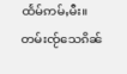ထႅမ်ဢမ်ႇမီး။ တမ်းၸႂ်သေၵိၼ်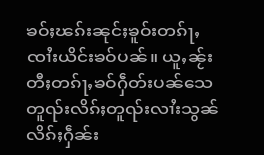ၶဝ်ႈၽၵ်းၼုင်ႈၶူဝ်းတၵ်ႃႇၸၢႆးယိင်းၶဝ်ပၼ်။ ယူႇၼႂ်းတီႈတၵ်ႃႇၶဝ်ႁဵတ်းပၼ်သေ တူၺ်းလိၵ်ႈတူၺ်းလၢႆးသွၼ်လိၵ်ႈႁဵၼ်း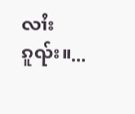လၢႆးၵူၺ်း။...